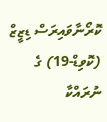ކޮރޯނާވައިރަސް ޑިޒީޒް (ކޮވިޑް-19) ގެ ނުރައްކާ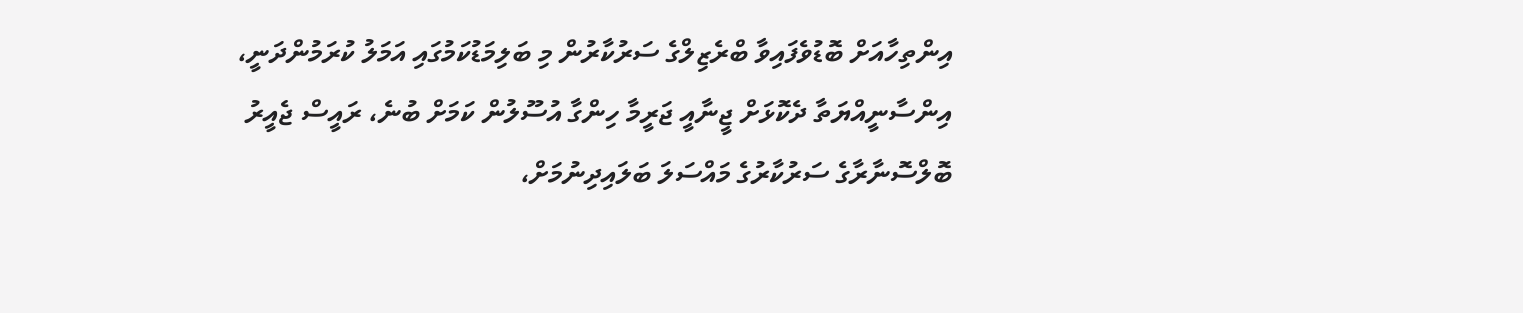އިންތިހާއަށް ބޮޑުވެފައިވާ ބްރެޒިލްގެ ސަރުކާރުން މި ބަލިމަޑުކަމުގައި އަމަލު ކުރަމުންދަނީ، އިންސާނީއްޔަތާ ދެކޮޅަށް ޖީނާއީ ޖަރީމާ ހިންގާ އުސޫލުން ކަމަށް ބުނެ، ރައީސް ޖެއީރު ބޮލްސޮނާރާގެ ސަރުކާރުގެ މައްސަލަ ބަލައިދިނުމަށް،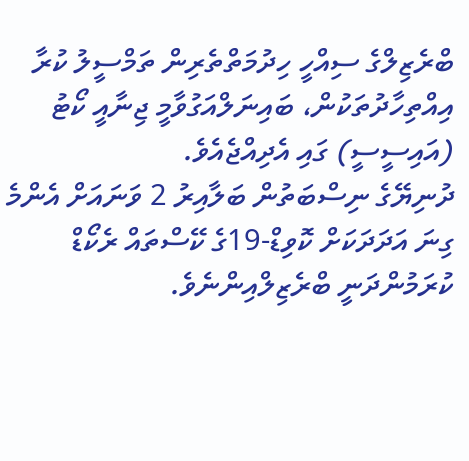ބްރެޒިލްގެ ސިއްހީ ހިދުމަތްތެރިން ތަމްސީލު ކުރާ އިއްތިހާދުތަކުން، ބައިނަލްއަގުވާމީ ޖިނާއީ ކޯޓު (އައިސީސީ) ގައި އެދިއްޖެއެވެ.
ދުނިޔޭގެ ނިސްބަތުން ބަލާއިރު 2 ވަނައަށް އެންމެ ގިނަ އަދަދަކަށް ކޮވިޑް-19ގެ ކޭސްތައް ރެކޯޑް ކުރަމުންދަނީ ބްރެޒިލްއިންނެވެ.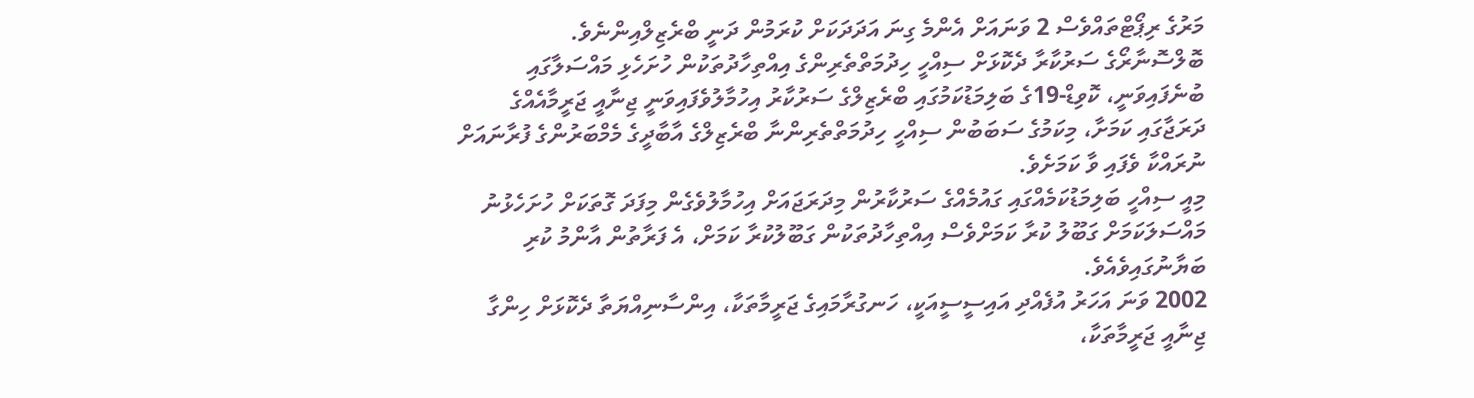މަރުގެ ރިޕޯޓްތައްވެސް 2 ވަނައަށް އެންމެ ގިނަ އަދަދަކަށް ކުރަމުން ދަނީ ބްރެޒިލްއިންނެވެ.
ބޮލްސޮނާރޯގެ ސަރުކާރާ ދެކޮޅަށް ސިއްހީ ހިދުމަތްތެރިންގެ އިއްތިހާދުތަކުން ހުށަހެޅި މައްސަލާގައި ބުނެފައިވަނީ، ކޮވިޑް-19ގެ ބަލިމަޑުކަމުގައި ބްރެޒިލްގެ ސަރުކާރު އިހުމާލުވެފައިވަނީ ޖިނާއީ ޖަރީމާއެއްގެ ދަރަޖާގައި ކަމަށާ، މިކަމުގެ ސަބަބުން ސިއްހީ ހިދުމަތްތެރިންނާ ބްރެޒިލްގެ އާބާދީގެ މެމްބަރުންގެ ފުރާނައަށް ނުރައްކާ ވެފައި ވާ ކަމަށެވެ.
މިއީ ސިއްހީ ބަލިމަޑުކަމެއްގައި ގައުމެއްގެ ސަރުކާރުން މިދަރަޖައަށް އިހުމާލުވެގެން މިފަދަ ގޮތަކަށް ހުށަހެޅުނު މައްސަލަކަމަށް ގަބޫލު ކުރާ ކަމަށްވެސް އިއްތިހާދުތަކުން ގަބޫލުކުރާ ކަމަށް، އެ ފަރާތުން އާންމު ކުރި ބަޔާނުގައިވެއެވެ.
2002 ވަނަ އަހަރު އުފެއްދި އައިސީސީއަކީ، ހަނގުރާމައިގެ ޖަރީމާތަކާ، އިންސާނިއްޔަތާ ދެކޮޅަށް ހިންގާ ޖިނާއީ ޖަރީމާތަކާ،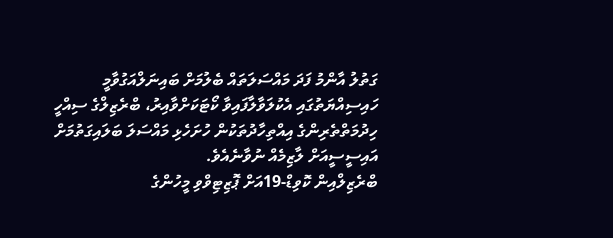ގަތުލު އާންމު ފަދަ މައްސަލަތައް ބެލުމަށް ބައިނަލްއަގުވާމީ ހައިސިއްޔަތުގައި އެކުލަވާލާފައިވާ ކޯޓަކަށްވާއިރު، ބްރެޒިލްގެ ސިއްހީ ހިދުމަތްތެރިންގެ އިއްތިހާދުތަކުން ހުށަހެޅި މައްސަލަ ބަލައިގަތުމަށް އައިސީސީއަށް ލާޒިމެއް ނުވާނެއެވެ.
ބްރެޒިލްއިން ކޮވިޑް-19އަށް ޕޮޒިޓިވްވި މީހުންގެ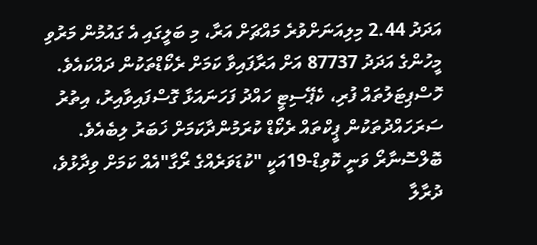އަދަދު 2.44 މިލިއަނަށްވުރެ މައްޗަށް އަރާ، މި ބަލީގައި އެ ގައުމުން މަރުވި މީހުންގެ އަދަދު 87737 އަށް އަރާފައިވާ ކަމަށް ރެކޯޑްތަކުން ދައްކައެވެ. ހޮސްޕިޓަލުތައް ފުރި، ކެޕޭސިޓީ ހައްދު ފަހަނައަޅާ ގޮސްފައިވާއިރު، އިތުރު ސަރަހައްދުތަކުން ޕީކްތައް ރެކޯޑް ކުރަމުންދާކަމަށް ޚަބަރު ލިބެއެވެ.
ބޮލްސޮނާރޯ ވަނީ ކޮވިޑް-19އަކީ "ކުޑަވަރެއްގެ ރޯގާ"އެއް ކަމަށް ވިދާޅުވެ، ދުރާލާ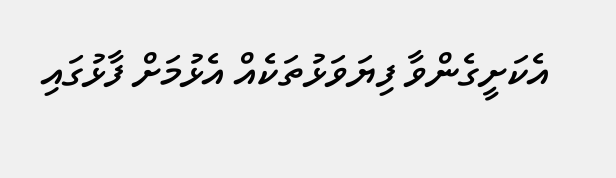އެކަށީގެންވާ ފިޔަވަޅުތަކެއް އެޅުމަށް ފާޅުގައި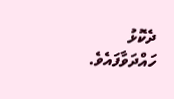ދެކޮޅު ހައްދަވާފައެވެ.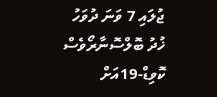ޖުލައި 7 ވަނަ ދުވަހު ޚުދު ބޮލްސޮނާރޯވެސް ކޮވިޑް-19އަށް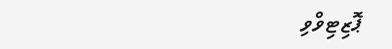ޕޮޒިޓިވްވި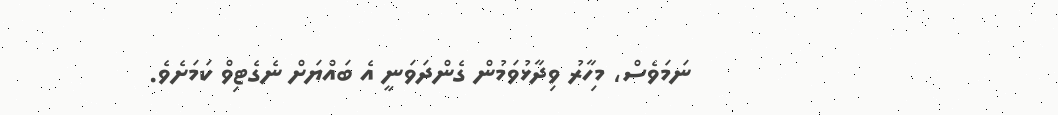ނަމަވެސް، މިހާރު ވިދާޅުވަމުން ގެންދަވަނީ އެ ބައްޔަށް ނެގެޓިވް ކަމަށެވެ.